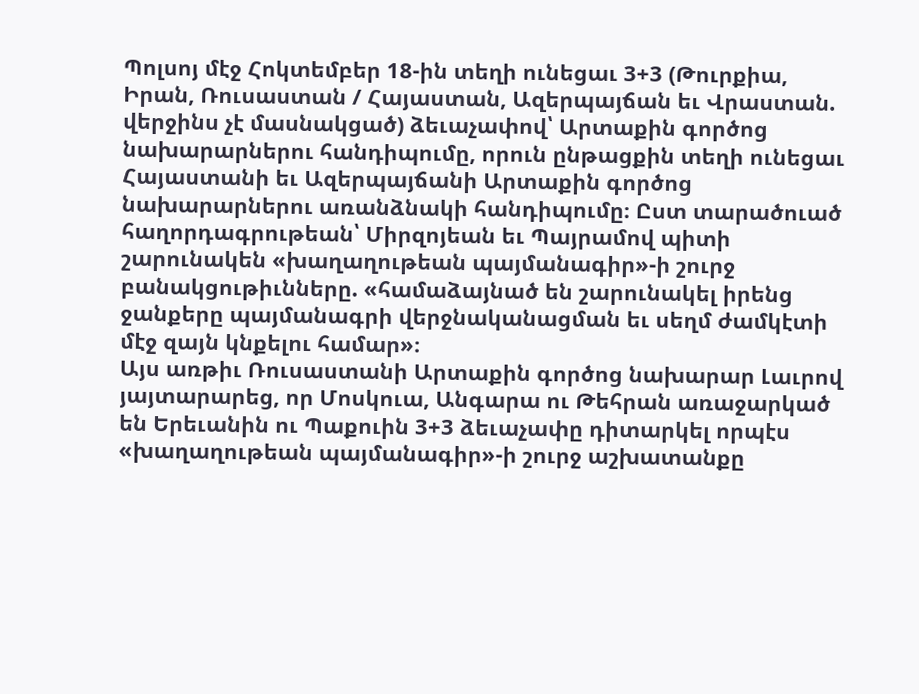Պոլսոյ մէջ Հոկտեմբեր 18-ին տեղի ունեցաւ 3+3 (Թուրքիա, Իրան, Ռուսաստան / Հայաստան, Ազերպայճան եւ Վրաստան. վերջինս չէ մասնակցած) ձեւաչափով՝ Արտաքին գործոց նախարարներու հանդիպումը, որուն ընթացքին տեղի ունեցաւ Հայաստանի եւ Ազերպայճանի Արտաքին գործոց նախարարներու առանձնակի հանդիպումը։ Ըստ տարածուած հաղորդագրութեան՝ Միրզոյեան եւ Պայրամով պիտի շարունակեն «խաղաղութեան պայմանագիր»-ի շուրջ բանակցութիւնները. «համաձայնած են շարունակել իրենց ջանքերը պայմանագրի վերջնականացման եւ սեղմ ժամկէտի մէջ զայն կնքելու համար»։
Այս առթիւ Ռուսաստանի Արտաքին գործոց նախարար Լաւրով յայտարարեց, որ Մոսկուա, Անգարա ու Թեհրան առաջարկած են Երեւանին ու Պաքուին 3+3 ձեւաչափը դիտարկել որպէս «խաղաղութեան պայմանագիր»-ի շուրջ աշխատանքը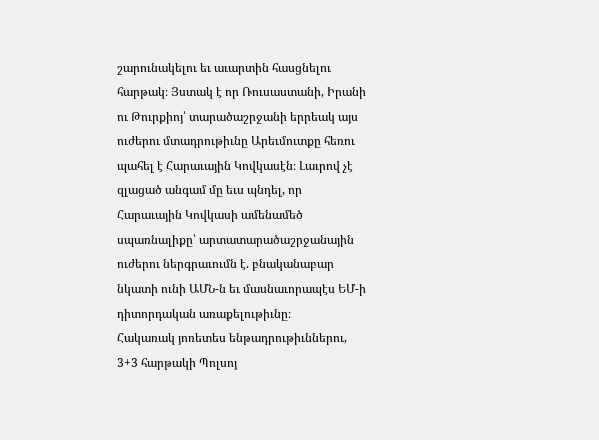շարունակելու եւ աւարտին հասցնելու հարթակ։ Յստակ է որ Ռուսաստանի, Իրանի ու Թուրքիոյ՝ տարածաշրջանի երրեակ այս ուժերու մտադրութիւնը Արեւմուտքը հեռու պահել է Հարաւային Կովկասէն։ Լաւրով չէ զլացած անգամ մը եւս պնդել, որ Հարաւային Կովկասի ամենամեծ սպառնալիքը՝ արտատարածաշրջանային ուժերու ներգրաւումն է. բնականաբար նկատի ունի ԱՄՆ-ն եւ մասնաւորապէս ԵՄ-ի դիտորդական առաքելութիւնը։
Հակառակ յոռետես ենթադրութիւններու, 3+3 հարթակի Պոլսոյ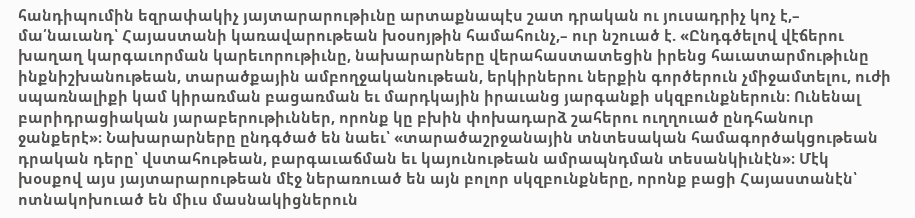հանդիպումին եզրափակիչ յայտարարութիւնը արտաքնապէս շատ դրական ու յուսադրիչ կոչ է,– մա՛նաւանդ՝ Հայաստանի կառավարութեան խօսոյթին համահունչ,– ուր նշուած է. «Ընդգծելով վէճերու խաղաղ կարգաւորման կարեւորութիւնը, նախարարները վերահաստատեցին իրենց հաւատարմութիւնը ինքնիշխանութեան, տարածքային ամբողջականութեան, երկիրներու ներքին գործերուն չմիջամտելու, ուժի սպառնալիքի կամ կիրառման բացառման եւ մարդկային իրաւանց յարգանքի սկզբունքներուն։ Ունենալ բարիդրացիական յարաբերութիւններ, որոնք կը բխին փոխադարձ շահերու ուղղուած ընդհանուր ջանքերէ»։ Նախարարները ընդգծած են նաեւ՝ «տարածաշրջանային տնտեսական համագործակցութեան դրական դերը՝ վստահութեան, բարգաւաճման եւ կայունութեան ամրապնդման տեսանկիւնէն»։ Մէկ խօսքով այս յայտարարութեան մէջ ներառուած են այն բոլոր սկզբունքները, որոնք բացի Հայաստանէն՝ ոտնակոխուած են միւս մասնակիցներուն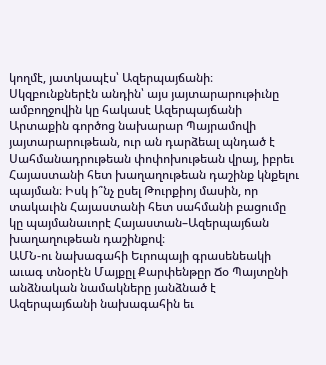կողմէ, յատկապէս՝ Ազերպայճանի։
Սկզբունքներէն անդին՝ այս յայտարարութիւնը ամբողջովին կը հակասէ Ազերպայճանի Արտաքին գործոց նախարար Պայրամովի յայտարարութեան, ուր ան դարձեալ պնդած է Սահմանադրութեան փոփոխութեան վրայ, իբրեւ Հայաստանի հետ խաղաղութեան դաշինք կնքելու պայման։ Իսկ ի՞նչ ըսել Թուրքիոյ մասին, որ տակաւին Հայաստանի հետ սահմանի բացումը կը պայմանաւորէ Հայաստան–Ազերպայճան խաղաղութեան դաշինքով։
ԱՄՆ-ու նախագահի Եւրոպայի գրասենեակի աւագ տնօրէն Մայքըլ Քարփենթըր Ճօ Պայտընի անձնական նամակները յանձնած է Ազերպայճանի նախագահին եւ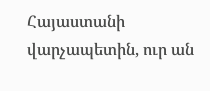Հայաստանի վարչապետին, ուր ան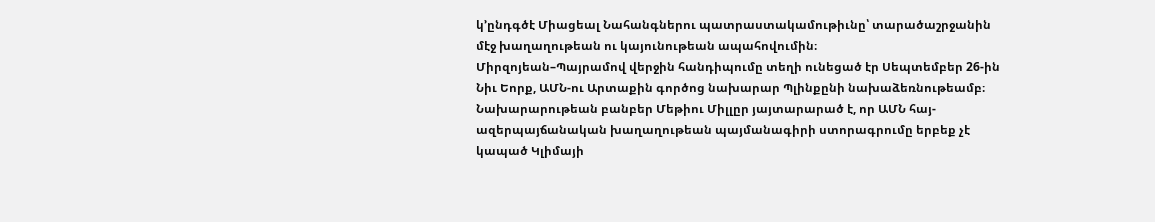կ՚ընդգծէ Միացեալ Նահանգներու պատրաստակամութիւնը՝ տարածաշրջանին մէջ խաղաղութեան ու կայունութեան ապահովումին։
Միրզոյեան–Պայրամով վերջին հանդիպումը տեղի ունեցած էր Սեպտեմբեր 26-ին Նիւ Եորք, ԱՄՆ-ու Արտաքին գործոց նախարար Պլինքընի նախաձեռնութեամբ։ Նախարարութեան բանբեր Մեթիու Միլլըր յայտարարած է, որ ԱՄՆ հայ-ազերպայճանական խաղաղութեան պայմանագիրի ստորագրումը երբեք չէ կապած Կլիմայի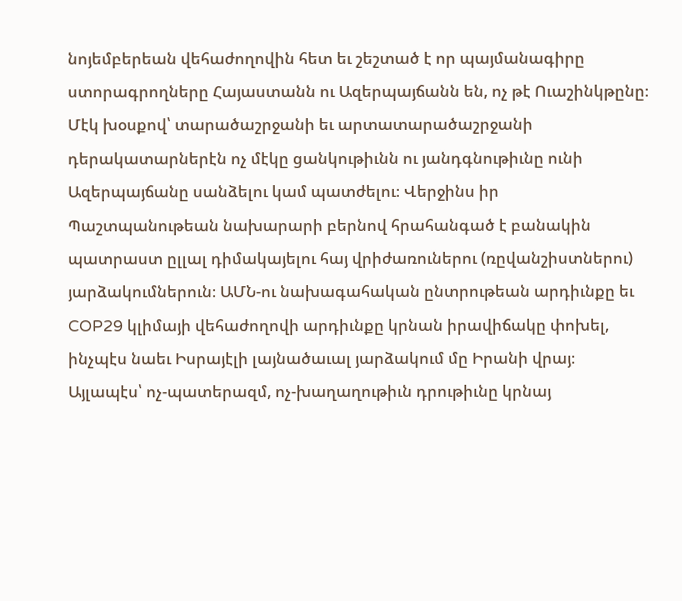նոյեմբերեան վեհաժողովին հետ եւ շեշտած է որ պայմանագիրը ստորագրողները Հայաստանն ու Ազերպայճանն են, ոչ թէ Ուաշինկթընը։
Մէկ խօսքով՝ տարածաշրջանի եւ արտատարածաշրջանի դերակատարներէն ոչ մէկը ցանկութիւնն ու յանդգնութիւնը ունի Ազերպայճանը սանձելու կամ պատժելու։ Վերջինս իր Պաշտպանութեան նախարարի բերնով հրահանգած է բանակին պատրաստ ըլլալ դիմակայելու հայ վրիժառուներու (ռըվանշիստներու) յարձակումներուն։ ԱՄՆ-ու նախագահական ընտրութեան արդիւնքը եւ COP29 կլիմայի վեհաժողովի արդիւնքը կրնան իրավիճակը փոխել, ինչպէս նաեւ Իսրայէլի լայնածաւալ յարձակում մը Իրանի վրայ։ Այլապէս՝ ոչ-պատերազմ, ոչ-խաղաղութիւն դրութիւնը կրնայ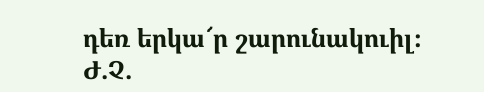դեռ երկա՜ր շարունակուիլ։
Ժ.Չ.